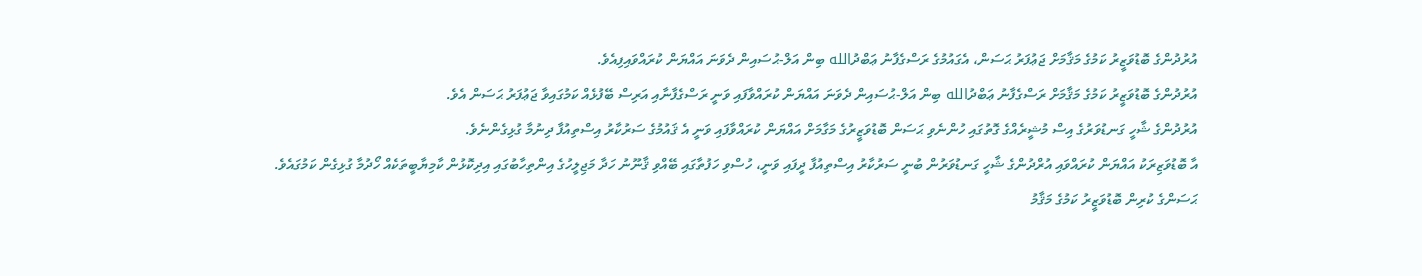އުރުދުންގެ ބޮޑުވަޒީރު ކަމުގެ މަޤާމަށް ޖަޢުފަރު ޙަސަން، އެގައުމުގެ ރަސްގެފާނު ޢަބްދުالله ބިން އަލް-ޙުސައިން ދެވަނަ އައްޔަން ކުރައްވައިފިއެވެ.
އުރުދުންގެ ބޮޑުވަޒީރު ކަމުގެ މަޤާމަށް ރަސްގެފާނު ޢަބްދުالله ބިން އަލް-ޙުސައިން ދެވަނަ އައްޔަން ކުރައްވާފައި ވަނީ ރަސްގެފާނާއި އަރިސް ބޭފުޅެއް ކަމުގައިވާ ޖަޢުފަރު ޙަސަން އެވެ.
އުރުދުންގެ ޝާހީ ގަނޑުވަރުގެ އިސް މުޝީރެއްގެ ގޮތުގައި ހުންނެވި ޙަސަން ބޮޑުވަޒީރުގެ މަގާމަށް އައްޔަން ކުރައްވާފައި ވަނީ އެ ޤައުމުގެ ސަރުކާރު އިސްތިއުފާ ދިނުމާ ގުޅިގެންނެވެ.
އާ ބޮޑުވަޒިރަކު އައްޔަން ކުރައްވައި އުރްދުންގެ ޝާހީ ގަނޑުވަރުން ބުނީ ސަރުކާރު އިސްތިއުފާ ދީފައި ވަނީ، ހުސްވި ހަފުތާގައި ބޭއްވި ޤާނޫނު ހަދާ މަޖިލީހުގެ އިންތިހާބުގައި އިދިކޮޅުން ކާމިޔާބީތަކެއް ހޯދުމާ ގުޅިގެން ކަމުގައެވެ.
ޙަސަންގެ ކުރިން ބޮޑުވަޒީރު ކަމުގެ މަޤާމު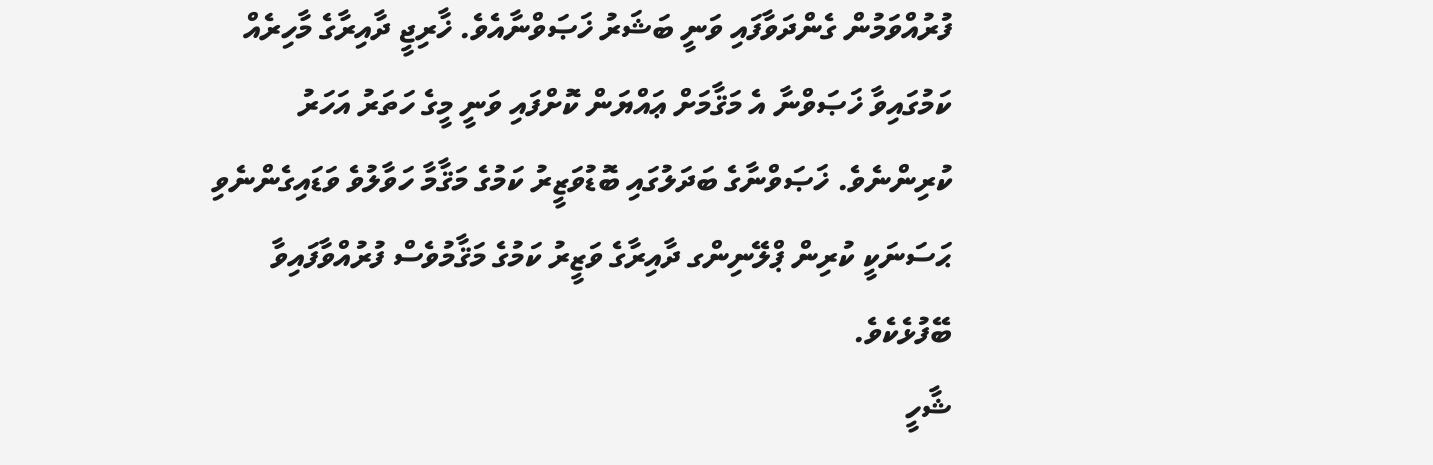ފުރުއްވަމުން ގެންދަވާފައި ވަނީ ބަޝަރު ޚަޞަވްނާއެވެ. ޚާރިޖީ ދާއިރާގެ މާހިރެއް ކަމުގައިވާ ޚަޞަވްނާ އެ މަޤާމަށް ޢައްޔަން ކޮށްފައި ވަނީ މީގެ ހަތަރު އަހަރު ކުރިންނެވެ. ޚަޞަވްނާގެ ބަދަލުގައި ބޮޑުވަޒީރު ކަމުގެ މަޤާމާ ހަވާލުވެ ވަޑައިގެންނެވި ޙަސަނަކީ ކުރިން ޕްލޭނިންގ ދާއިރާގެ ވަޒީރު ކަމުގެ މަޤާމުވެސް ފުރުއްވާފައިވާ ބޭފުޅެކެވެ.
ޝާހީ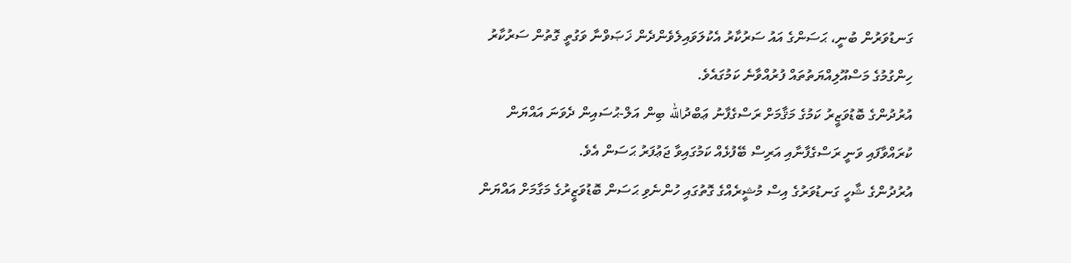ގަނޑުވަރުން ބުނީ، ޙަސަންގެ އައު ސަރުކާރު އެކުލަވައިލެވެންދެން ޚަޞަވްނާ ވަގުތީ ގޮތުން ސަރުކާރު ހިންގުމުގެ މަސްއޫލިއްޔަތުތައް ފުރުއްވާނެ ކަމުގައެވެ.
އުރުދުންގެ ބޮޑުވަޒީރު ކަމުގެ މަޤާމަށް ރަސްގެފާނު ޢަބްދުالله ބިން އަލް-ޙުސައިން ދެވަނަ އައްޔަން ކުރައްވާފައި ވަނީ ރަސްގެފާނާއި އަރިސް ބޭފުޅެއް ކަމުގައިވާ ޖަޢުފަރު ޙަސަން އެވެ.
އުރުދުންގެ ޝާހީ ގަނޑުވަރުގެ އިސް މުޝީރެއްގެ ގޮތުގައި ހުންނެވި ޙަސަން ބޮޑުވަޒީރުގެ މަގާމަށް އައްޔަން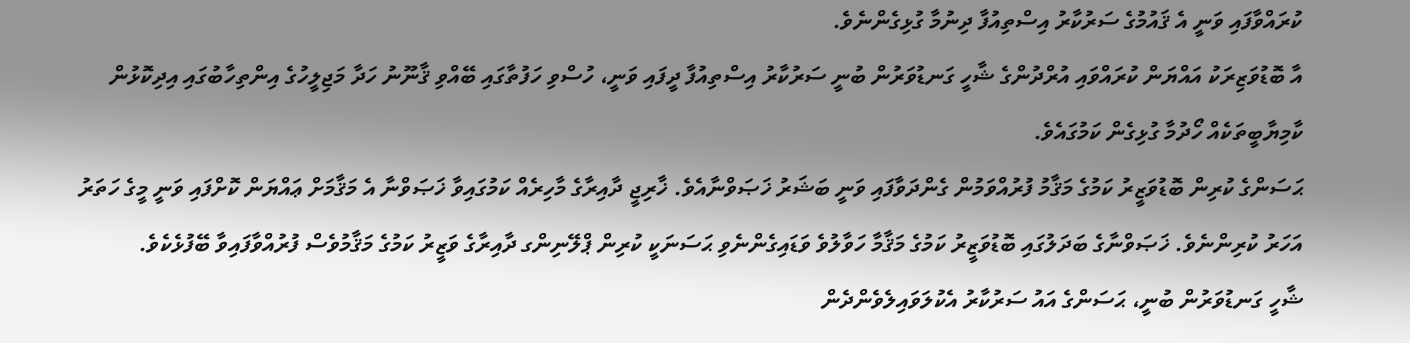ކުރައްވާފައި ވަނީ އެ ޤައުމުގެ ސަރުކާރު އިސްތިއުފާ ދިނުމާ ގުޅިގެންނެވެ.
އާ ބޮޑުވަޒިރަކު އައްޔަން ކުރައްވައި އުރްދުންގެ ޝާހީ ގަނޑުވަރުން ބުނީ ސަރުކާރު އިސްތިއުފާ ދީފައި ވަނީ، ހުސްވި ހަފުތާގައި ބޭއްވި ޤާނޫނު ހަދާ މަޖިލީހުގެ އިންތިހާބުގައި އިދިކޮޅުން ކާމިޔާބީތަކެއް ހޯދުމާ ގުޅިގެން ކަމުގައެވެ.
ޙަސަންގެ ކުރިން ބޮޑުވަޒީރު ކަމުގެ މަޤާމު ފުރުއްވަމުން ގެންދަވާފައި ވަނީ ބަޝަރު ޚަޞަވްނާއެވެ. ޚާރިޖީ ދާއިރާގެ މާހިރެއް ކަމުގައިވާ ޚަޞަވްނާ އެ މަޤާމަށް ޢައްޔަން ކޮށްފައި ވަނީ މީގެ ހަތަރު އަހަރު ކުރިންނެވެ. ޚަޞަވްނާގެ ބަދަލުގައި ބޮޑުވަޒީރު ކަމުގެ މަޤާމާ ހަވާލުވެ ވަޑައިގެންނެވި ޙަސަނަކީ ކުރިން ޕްލޭނިންގ ދާއިރާގެ ވަޒީރު ކަމުގެ މަޤާމުވެސް ފުރުއްވާފައިވާ ބޭފުޅެކެވެ.
ޝާހީ ގަނޑުވަރުން ބުނީ، ޙަސަންގެ އައު ސަރުކާރު އެކުލަވައިލެވެންދެން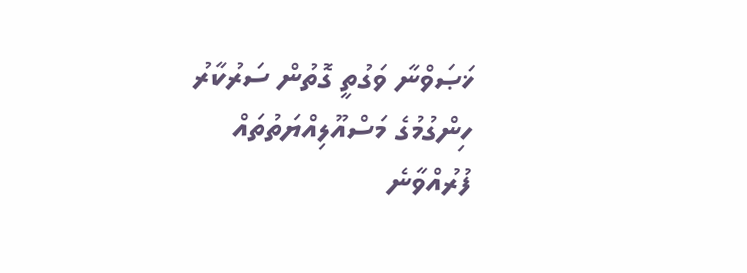ޚަޞަވްނާ ވަގުތީ ގޮތުން ސަރުކާރު ހިންގުމުގެ މަސްއޫލިއްޔަތުތައް ފުރުއްވާނެ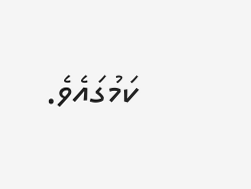ކަމުގައެވެ.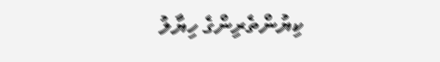ކިޔުންތެރިންގެ ހިޔާލު